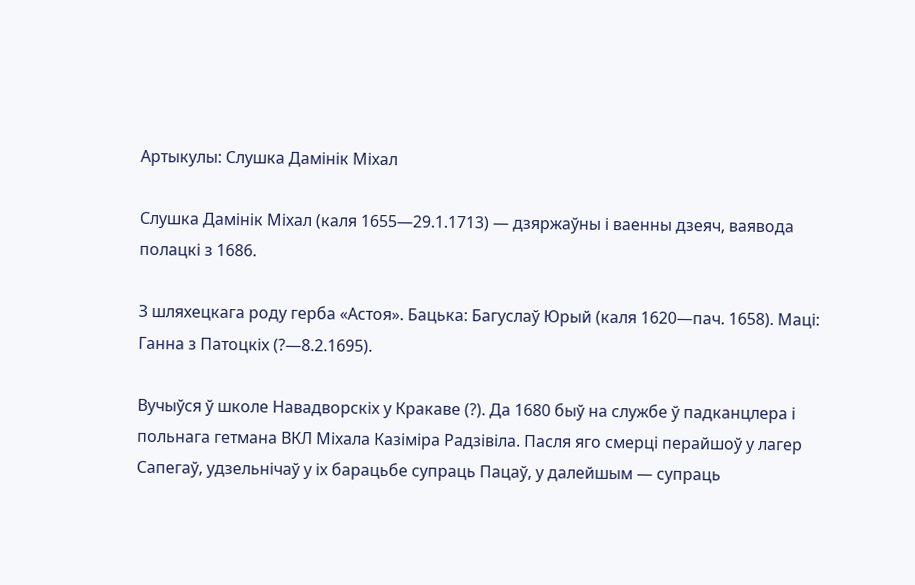Артыкулы: Слушка Дамінік Міхал

Слушка Дамінік Міхал (каля 1655—29.1.1713) — дзяржаўны і ваенны дзеяч, ваявода полацкі з 1686.

З шляхецкага роду герба «Астоя». Бацька: Багуслаў Юрый (каля 1620—пач. 1658). Маці: Ганна з Патоцкіх (?—8.2.1695).

Вучыўся ў школе Навадворскіх у Кракаве (?). Да 1680 быў на службе ў падканцлера і польнага гетмана ВКЛ Міхала Казіміра Радзівіла. Пасля яго смерці перайшоў у лагер Сапегаў, удзельнічаў у іх барацьбе супраць Пацаў, у далейшым — супраць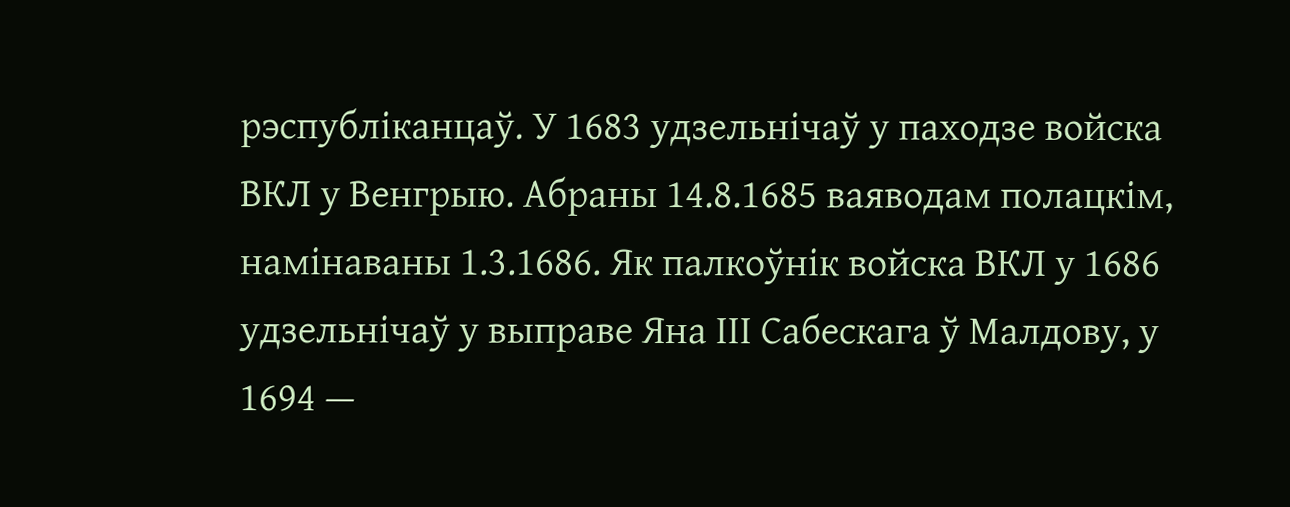рэспубліканцаў. У 1683 удзельнічаў у паходзе войска ВКЛ у Венгрыю. Абраны 14.8.1685 ваяводам полацкім, намінаваны 1.3.1686. Як палкоўнік войска ВКЛ у 1686 удзельнічаў у выправе Яна ІІІ Сабескага ў Малдову, у 1694 —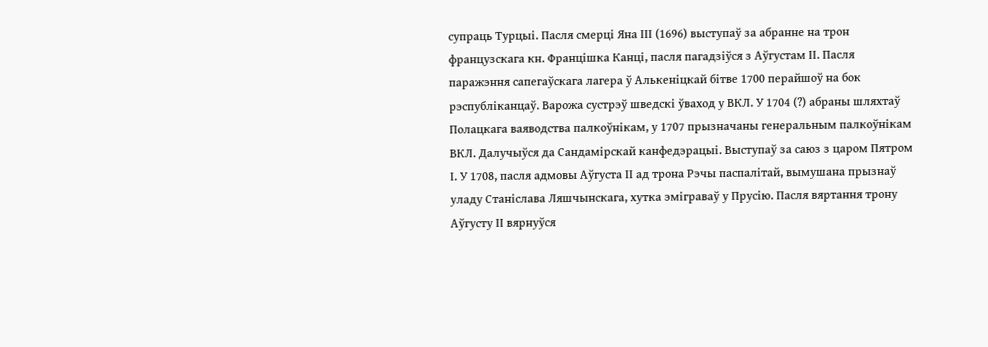супраць Турцыі. Пасля смерці Яна ІІІ (1696) выступаў за абранне на трон французскага кн. Францішка Канці, пасля пагадзіўся з Аўгустам ІІ. Пасля паражэння сапегаўскага лагера ў Алькеніцкай бітве 1700 перайшоў на бок рэспубліканцаў. Варожа сустрэў шведскі ўваход у ВКЛ. У 1704 (?) абраны шляхтаў Полацкага ваяводства палкоўнікам, у 1707 прызначаны генеральным палкоўнікам ВКЛ. Далучыўся да Сандамірскай канфедэрацыі. Выступаў за саюз з царом Пятром І. У 1708, пасля адмовы Аўгуста ІІ ад трона Рэчы паспалітай, вымушана прызнаў уладу Станіслава Ляшчынскага, хутка эміграваў у Прусію. Пасля вяртання трону Аўгусту ІІ вярнуўся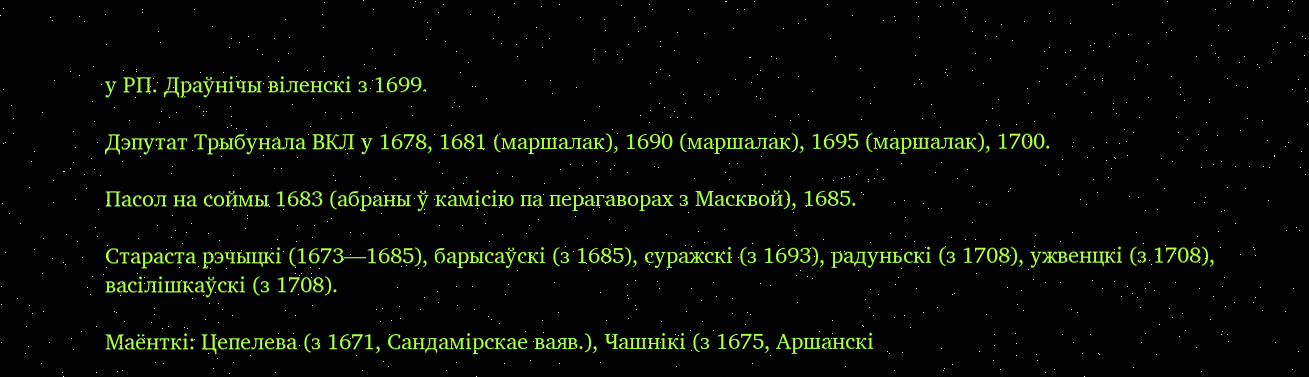у РП. Драўнічы віленскі з 1699.

Дэпутат Трыбунала ВКЛ у 1678, 1681 (маршалак), 1690 (маршалак), 1695 (маршалак), 1700.

Пасол на соймы 1683 (абраны ў камісію па перагаворах з Масквой), 1685.

Стараста рэчыцкі (1673—1685), барысаўскі (з 1685), суражскі (з 1693), радуньскі (з 1708), ужвенцкі (з 1708), васілішкаўскі (з 1708).

Маёнткі: Цепелева (з 1671, Сандамірскае ваяв.), Чашнікі (з 1675, Аршанскі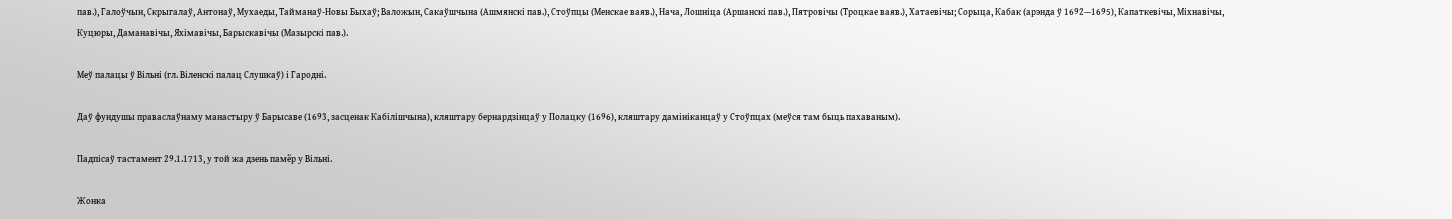пав.), Галоўчын, Скрыгалаў, Антонаў, Мухаеды, Тайманаў-Новы Быхаў; Валожын, Сакаўшчына (Ашмянскі пав.), Стоўпцы (Менскае ваяв.), Нача, Лошніца (Аршанскі пав.), Пятровічы (Троцкае ваяв.), Хатаевічы; Сорыца, Кабак (арэнда ў 1692—1695), Капаткевічы, Міхнавічы, Куцюры, Даманавічы, Яхімавічы, Барыскавічы (Мазырскі пав.).

Меў палацы ў Вільні (гл. Віленскі палац Слушкаў) і Гародні.

Даў фундушы праваслаўнаму манастыру ў Барысаве (1693, засценак Кабілішчына), кляштару бернардзінцаў у Полацку (1696), кляштару дамініканцаў у Стоўпцах (меўся там быць пахаваным).

Падпісаў тастамент 29.1.1713, у той жа дзень памёр у Вільні.

Жонка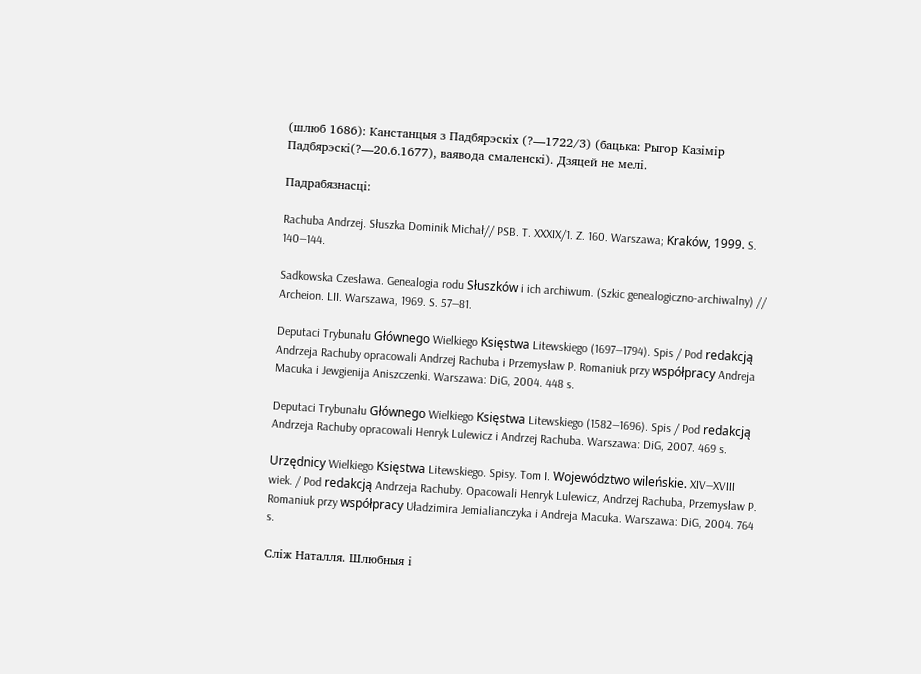(шлюб 1686): Канстанцыя з Падбярэскіх (?—1722/3) (бацька: Рыгор Казімір Падбярэскі(?—20.6.1677), ваявода смаленскі). Дзяцей не мелі.

Падрабязнасці:

Rachuba Andrzej. Słuszka Dominik Michał// PSB. T. XXXIX/1. Z. 160. Warszawa; Kraków, 1999. S. 140—144.

Sadkowska Czesława. Genealogia rodu Słuszków i ich archiwum. (Szkic genealogiczno-archiwalny) // Archeion. LII. Warszawa, 1969. S. 57—81.

Deputaci Trybunału Głównego Wielkiego Księstwa Litewskiego (1697—1794). Spis / Pod redakcją Andrzeja Rachuby opracowali Andrzej Rachuba i Przemysław P. Romaniuk przy współpracy Andreja Macuka i Jewgienija Aniszczenki. Warszawa: DiG, 2004. 448 s.

Deputaci Trybunału Głównego Wielkiego Księstwa Litewskiego (1582—1696). Spis / Pod redakcją Andrzeja Rachuby opracowali Henryk Lulewicz i Andrzej Rachuba. Warszawa: DiG, 2007. 469 s.

Urzędnicy Wielkiego Księstwa Litewskiego. Spisy. Tom I. Województwo wileńskie. XIV—XVIII wiek. / Pod redakcją Andrzeja Rachuby. Opacowali Henryk Lulewicz, Andrzej Rachuba, Przemysław P. Romaniuk przy współpracy Uładzimira Jemialianczyka i Andreja Macuka. Warszawa: DiG, 2004. 764 s.

Сліж Наталля. Шлюбныя і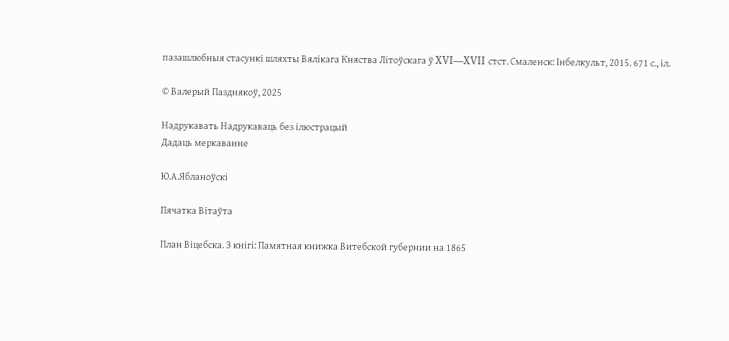пазашлюбныя стасункі шляхты Вялікага Княства Літоўскага ў XVI—XVII стст. Смаленск: Інбелкульт, 2015. 671 с., іл.

© Валерый Пазднякоў, 2025

Надрукавать Надрукаваць без ілюстрацый
Дадаць меркаванне

Ю.А.Ябланоўскі

Пячатка Вітаўта

План Віцебска. З кнігі: Памятная книжка Витебской губернии на 1865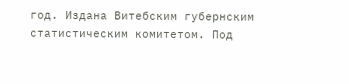год. Издана Витебским губернским статистическим комитетом. Под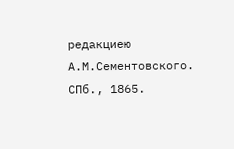редакциею А.М.Сементовского. СПб., 1865.